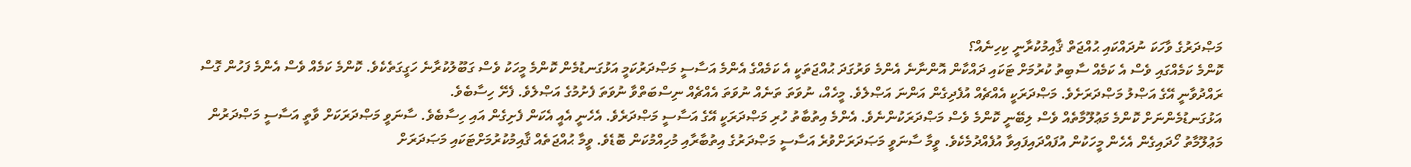މަޞްދަރުގެ ވާހަކަ ނުދައްކައި ޙުއްޖަތް ޤާއިމުކުރާނީ ކިހިނެއް؟
ކޮންމެ ކަމެއްގައި ވެސް އެ ކަމެއް ސާބިތު ކުރުމަށް ޓަކައި ދައްކާން އޮންނާނެ އެންމެ ވަރުގަދަ ޙުއްޖަތަކީ އެ ކަމެއްގެ އެންމެ އަސާސީ މަޞްދަރުކަމީ އަޅުގަނޑުމެން ކޮންމެ މީހަކު ވެސް ގަބޫލުކުރާނެ ހަގީގަތެކެވެ. ކޮންމެ ކަމެއް ވެސް އެންމެ ފަހުން ގޮސް ރައްދުވާނީ އޭގެ އަޞްލު މަޞްދަރަށެވެ. މަޞްދަރަކީ އެއްޗެއް އުފެދިގެން އަންނަ އަޞްލެވެ. މީހެއް، ނުވަތަ ތަނެއް ނުވަތަ އެއްޗެއް ނިސްބަތްވާ ނުވަތަ ފެށުމުގެ އަޞްލެވެ. ފެށޭ ހިސާބެވެ.
އަޅުގަނޑުމެންނަށް ކޮންމެ މަޢުލޫމާތެއް ވެސް ލިބޭނީ ކޮންމެ ވެސް މަޞްދަރަކުންނެވެ. އެންމެ އިތުބާތު ހުރި މަޞްދަރަކީ އޭގެ އަސާސީ މަޞްދަރެވެ. އެހެނީ އެއީ އެކަން ފެށިގެން އައި ހިސާބެވެ. ސާނަވީ މަޞްދަރަކަށް ވާތީ އަސާސީ މަޞްދަރުން މަޢުލޫމާތު ހޯދައިގެން އެހެން މީހަކުން އުފައްދައިފައިވާ އުފެއްދުމެކެވެ. ވީމާ ސާނަވީ މަޞަދަރަށްވުރެ އަސާސީ މަޞްދަރުގެ އިތުބާރާއި މުހިއްމުކަން ބޮޑެވެ. ވީމާ ޙުއްޖަތެއް ޤާއިމުކުރުމަށްޓަކައި މަޞަދަރަށް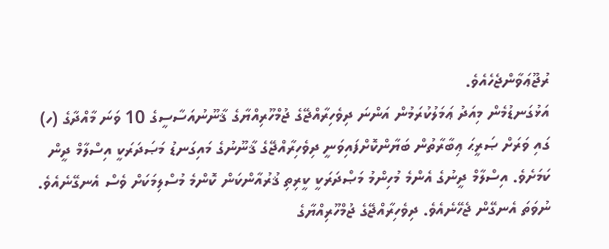ރުޖޫޢަވާންޖެހެއެވެ.
އަޅުގަނޑުމެން މިއަދު ޢަމަލުކުރަމުން އަންނަ ދިވެހިރާއްޖޭގެ ޖުމްހޫރިއްޔާގެ ޤާނޫނުއަސާސީގެ 10 ވަނަ މާއްދާގެ (ހ) ގައި ވަރަށް ޞަރީޙަ ޢިބާރާތުން ބަޔާންކޮށްފައިވަނީ ދިވެހިރާއްޖޭގެ ޤާނޫނުގެ މައިގަނޑު މަޞަދަރަކީ އިސްލާމް ދީން ކަމަށެވެ. އިސްލާމް ދީނުގެ އެންމެ މުހިންމު މަޞްދަރަކީ ކީރިތި ޤުރުއާންކަން ކޮންމެ މުސްލިމަކަށް ވެސް އެނގޭނެއެވެ. ނުވަތަ އެނގޭން ޖެހޭނެއެވެ. ދިވެހިރާއްޖޭގެ ޖުމްހޫރިއްޔާގެ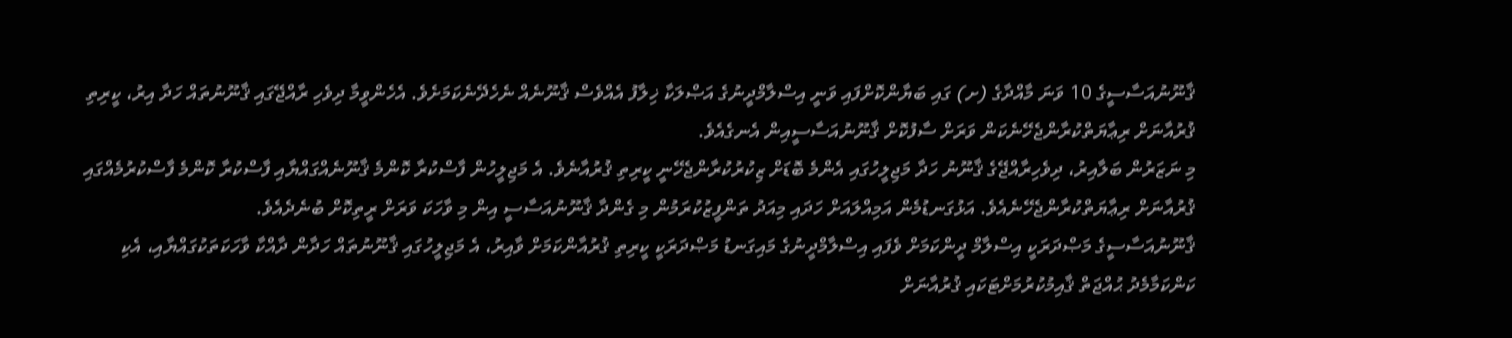ޤާނޫނުއަސާސީގެ 10 ވަނަ މާއްދާގެ (ށ) ގައި ބަޔާންކޮށްފައި ވަނީ އިސްލާމްދީނުގެ އަޞްލަކާ ޚިލާފު އެއްވެސް ޤާނޫނެއް ނެހެދޭނެކަމަށެވެ. އެހެންވީމާ ދިވެހި ރާއްޖޭގައި ޤާނޫނުތައް ހަދާ އިރު، ކީރިތި ޤުރުއާނަށް ރިޢާޔަތްކުރާންޖެހޭނެކަން ވަރަށް ސާފުކޮށް ޤާނޫނުއަސާސީއިން އެނގެއެވެ.
މި ނަޒަރުން ބަލާއިރު، ދިވެހިރާއްޖޭގެ ޤާނޫނު ހަދާ މަޖިލީހުގައި އެންމެ ބޮޑަށް ޒިކުރުކުރާންޖެހޭނީ ކީރިތި ޤުރުއާނެވެ. އެ މަޖިލީހުން ފާސްކުރާ ކޮންމެ ޤާނޫނެއްގައްޔާއި ފާސްކުރާ ކޮންމެ ފާސްކުރުމެއްގައި ޤުރުއާނަށް ރިޢާޔަތްކުރާންޖެހޭނެއެވެ. އަޅުގަނޑުމެން އަމިއްލައަށް ހަދައި މިއަދު ތަންފީޒުކުރަމުން މި ގެންދާ ޤާނޫނުއަސާސީ އިން މި ވާހަކަ ވަރަށް ރީތިކޮށް ބުނެދެއެވެ.
ޤާނޫނުއަސާސީގެ މަޞްދަރަކީ އިސްލާމް ދީންކަމަށް ވެފައި އިސްލާމްދީނުގެ މައިގަނޑު މަޞްދަރަކީ ކީރިތި ޤުރުއާންކަމަށް ވާއިރު، އެ މަޖިލީހުގައި ޤާނޫނުތައް ހަދާން ދާއްކާ ވާހަކަތަކުގައްޔާއި، އެކި ކަންކަމާމެދު ޙުއްޖަތް ޤާއިމުކުރުމަށްޓަކައި ޤުރުއާނަށް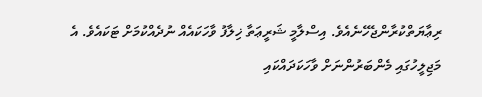ރިޢާޔަތްކުރާންޖެހޭނެއެވެ. އިސްލާމީ ޝަރީޢަތާ ޚިލާފު ވާހަކައެއް ނުދެއްކުމަށް ޓަކައެވެ. އެ މަޖިލީހުގައި މެންބަރުންނަށް ވާހަކަދައްކައި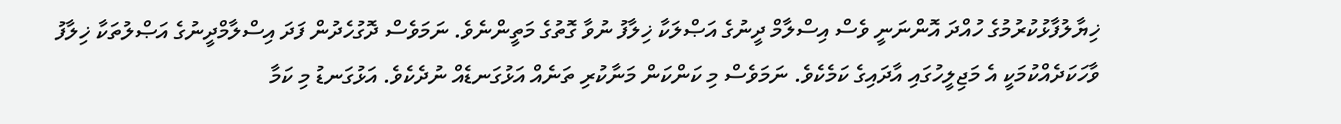ޚިޔާލުފާޅުކުރުމުގެ ހުއްދަ އޮންނަނީ ވެސް އިސްލާމް ދީނުގެ އަޞްލަކާ ޚިލާފު ނުވާ ގޮތުގެ މަތީންނެވެ. ނަމަވެސް ދޮގުހެދުން ފަދަ އިސްލާމްދީނުގެ އަޞްލުތަކާ ޚިލާފު ވާހަކަދެއްކުމަކީ އެ މަޖިލީހުގައި އާދައިގެ ކަމެކެވެ. ނަމަވެސް މި ކަންކަން މަނާކުރި ތަނެއް އަޅުގަނޑެއް ނުދެކެވެ. އަޅުގަނޑު މި ކަމާ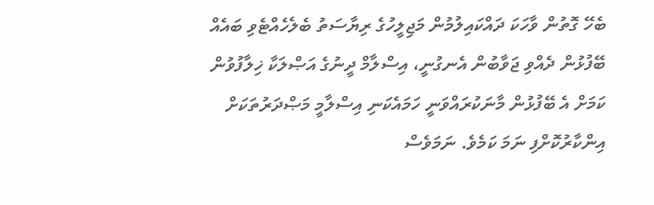ބެހޭ ގޮތުން ވާހަކަ ދައްކައިލުމުން މަޖިލީހުގެ ރިޔާސަތު ބެލެހެއްޓެވި ބައެއް ބޭފުޅުން ދެއްވި ޖަވާބުން އެނގުނީ، އިސްލާމް ދީނުގެ އަޞްލަކާ ޚިލާފުވުން ކަމަށް އެ ބޭފުޅުން މާނަކުރައްވަނީ ހަމައެކަނި އިސްލާމީ މަޞްދަރުތަކަށް އިންކާރުކޮށްފި ނަމަ ކަމެވެ. ނަމަވެސް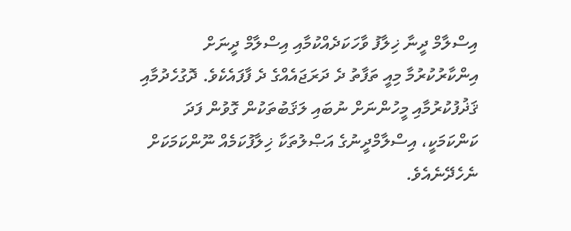އިސްލާމް ދީނާ ޚިލާފު ވާހަކަދެއްކުމާއި އިސްލާމް ދީނަށް އިންކާރުކުރުމާ މިއީ ތަފާތު ދެ ދަރަޖައެއްގެ ދެ ފާފައެކެވެ. ދޮގުހެދުމާއި ޤަޛުފުކުރުމާއި މީހުންނަށް ނުބައި ލަޤަބުތަކުން ގޮވުން ފަދަ ކަންކަމަކީ، އިސްލާމްދީނުގެ އަޞްލުތަކާ ޚިލާފުކަމެއް ނޫންކަމަކަށް ނެހެދޭނެއެވެ.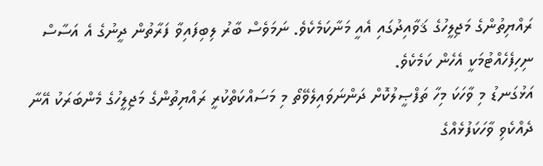ރައްޔިތުންގެ މަޖިލީހުގެ ޤަވާއިދުގައި އެއީ މަނާކަމެކެވެ. ނަމަވެސް ބާރު ލިބިފައިވާ ފަރާތުން ދީނުގެ އެ އަސާސް ނިހިފެހެއްޓުމަކީ އެހެން ކަމެކެވެ.
އަޅުގަނޑު މި ވާހަކަ މިހާ ތަފްޞީލުކޮށް ދަންނަވައިލެވޭތޯ މި މަސައްކަތްކުރީ ރައްޔިތުންގެ މަޖިލީހުގެ މެންބަރަކު އޭނާ ދެއްކެވި ވާހަކަފުޅެއްގެ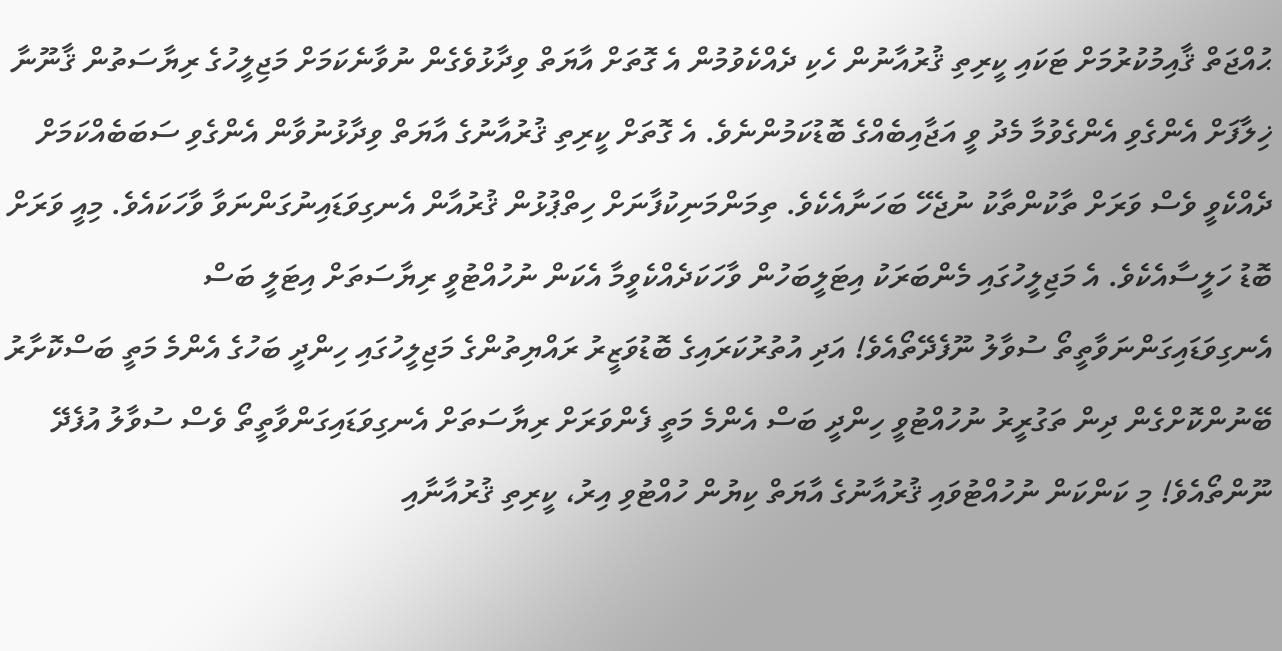ޙުއްޖަތް ޤާއިމުކުރުމަށް ޓަކައި ކީރިތި ޤުރުއާނުން ހެކި ދެއްކެވުމުން އެ ގޮތަށް އާޔަތް ވިދާޅުވެގެން ނުވާނެކަމަށް މަޖިލީހުގެ ރިޔާސަތުން ޤާނޫނާ ޚިލާފަށް އެންގެވި އެންގެވުމާ މެދު ވީ އަޖާއިބެއްގެ ބޮޑުކަމުންނެވެ. އެ ގޮތަށް ކީރިތި ޤުރުއާނުގެ އާޔަތް ވިދާޅުނުވާން އެންގެވި ސަބަބެއްކަމަށް ދެއްކެވީ ވެސް ވަރަށް ތާކުންތާކު ނުޖެހޭ ބަހަނާއެކެވެ. ތިމަންމަނިކުފާނަށް ހިތްޕުޅުން ޤުރުއާން އެނގިވަޑައިނުގަންނަވާ ވާހަކައެވެ. މިއީ ވަރަށް ބޮޑު ހަލީސާއެކެވެ. އެ މަޖިލީހުގައި މެންބަރަކު އިޓަލީބަހުން ވާހަކަދެއްކެވީމާ އެކަން ނުހުއްޓުވީ ރިޔާސަތަށް އިޓަލީ ބަސް އެނގިވަޑައިގަންނަވާތީތޯ ސުވާލު ނޫފެދޭތޯއެވެ! އަދި އުތުރުކަރައިގެ ބޮޑުވަޒީރު ރައްޔިތުންގެ މަޖިލީހުގައި ހިންދީ ބަހުގެ އެންމެ މަތީ ބަސްކޮށާރު ބޭނުންކޮށްގެން ދިން ތަގުރީރު ނުހުއްޓުވީ ހިންދީ ބަސް އެންމެ މަތީ ފެންވަރަށް ރިޔާސަތަށް އެނގިވަޑައިގަންވާތީތޯ ވެސް ސުވާލު އުފެދޭ ނޫންތޯއެވެ! މި ކަންކަން ނުހުއްޓުވައި ޤުރުއާނުގެ އާޔަތް ކިޔުން ހުއްޓުވި އިރު، ކީރިތި ޤުރުއާނާއި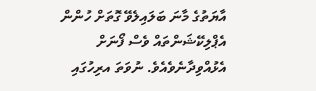އާޔަތުގެ މާނަ ބަލައިލެވޭ ގޮތަށް ހުންން އެޕްލިކޭޝަންތައް ވެސް ފޯނަށް އެޅުއްވިދާނެވެއެވެ. ނުވަތަ އރިހުގައި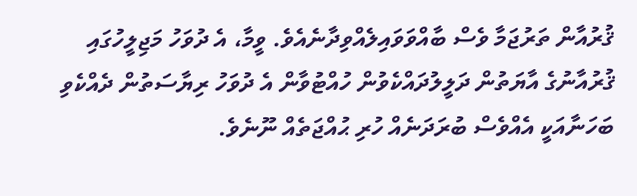ޤުރުއާން ތަރުޖަމާ ވެސް ބާއްވަވައިލެއްވިދާނެއެވެ. ވީމާ، އެ ދުވަހު މަޖިލީހުގައި ޤުރުއާނުގެ އާޔަތުން ދަލީލުދައްކެވުން ހުއްޓުވާން އެ ދުވަހު ރިޔާސަތުން ދެއްކެވި ބަހަނާއަކީ އެއްވެސް ބުރަދަނެއް ހުރި ޙުއްޖަތެއް ނޫނެވެ.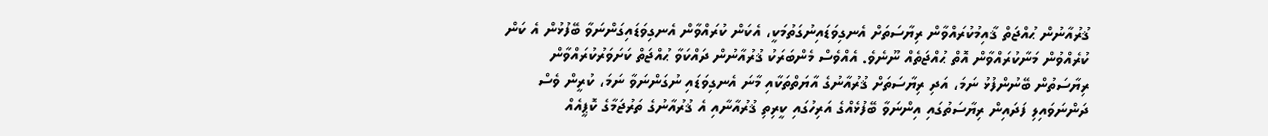ޤުރުއާނުން ޙުއްޖަތް ޤާއިމުކުރައްވާން ރިޔާސަތަށް އެނގިވަޑައިނުގަތުމަކީ، އެކަން ކުރައްވާން އެނގިވަޑައިގަންނަވާ ބޭފުޅުން އެ ކަން ކުރެއްވުން މަނާކުރައްވާން އޮތް ޙުއްޖަތެއް ނޫނެވެ. އެއްވެސް މެންބަރަކު ޤުރުއާނުން ދައްކަވާ ޙުއްޖަތް ކަށަވަރުކުރައްވާން ރިޔާސަތުން ބޭނުންފުޅު ނަމަ، އަދި ރިޔާސަތަށް ޤުރުއާނުގެ އާޔަތްތަކާއި މާނަ އެނގިވަޑައި ނުގަންނަވާ ނަމަ، ކުރީން ވެސް ދަންނަވައިލި ފަދައިން ރިޔާސަތުގައި އިންނަވާ ބޭފުޅެއްގެ އަރިހުގައި ކީރިތި ޤުރުއާނާއި އެ ޤުރުއާނުގެ ތަރުޖަމާގެ ކޮޕީއެއް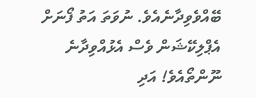ބޭއްވެވިދާނެއެވެ. ނުވަތަ އަތު ފޯނަށް އެޕްލިކޭޝަން ވެސް އެޅުއްވިދާނެ ނޫންތޯއެވެ! އަދި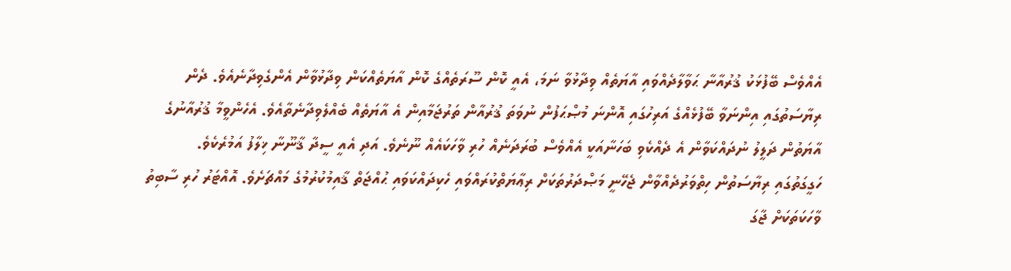އެއްވެސް ބޭފުޅަކު ޤުރުއާނާ ޙަވާލާދެއްވައި އާޔަތެއް ވިދާޅުވާ ނަމަ، އެއީ ކޮން ސޫރަތެއްގެ ކޮން އާޔަތެއްކަން ވިދާޅުވާން އެންގެވިދާނެއެވެ. ދެން ރިޔާސަތުގައި އިންނަވާ ބޭފުޅެއްގެ އަރިހުގައި އޮންނަ މުޞްޙަފުން ނުވަތަ ޤުރުއާން ތަރުޖަމާއިން އެ އާޔަތެއް ބެއްލެވިދާނެތާއެވެ. އެހެންވީމާ ޤުރުއާނުގެ އާޔަތުން ދަލީލު ނުދައްކަވާން އެ ދެއްކެވި ބަހަނާއަކީ އެއްވެސް ބުރަދަނެއް ހުރި ވާހަކައެއް ނޫނެވެ. އަދި އެއީ ސީދާ ޤާނޫނާ ޚިލާފު އަމުރެކެވެ.
ހަގީގަތުގައި ރިޔާސަތުން ހިތްވަރުދެއްވާން ޖެހޭނީ މަޞްދަރުތަކަށް ރިޢާޔަތްކުރައްވައި ހެކިދައްކަވައި ޙުއްޖަތް ޤާއިމުކުރުމުގެ މައްޗަށެވެ. އޮއްޓަރު ހުރި ސާބިތު ވާހަކަތަކަށް ޖާގަ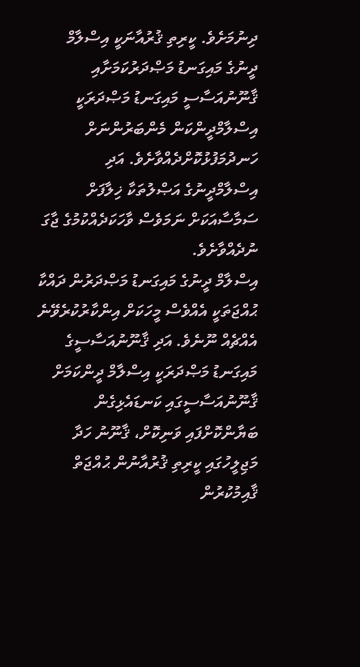ދިނުމަށެވެ. ކީރިތި ޤުރުއާނަކީ އިސްލާމް ދީނުގެ މައިގަނޑު މަޞްދަރުކަމަށާއި ޤާނޫނުއަސާސީ މައިގަނޑު މަޞްދަރަކީ އިސްލާމްދީންކަން މެންބަރުންނަށް ހަނދުމަފުޅުކޮށްދެއްވާށެވެ. އަދި އިސްލާމްދީނުގެ އަޞްލުތަކާ ޚިލާފަށް ސަމާސާއަކަށް ނަމަވެސް ވާހަކަދެއްކުމުގެ ޖާގަ ނުދެއްވާށެވެ.
އިސްލާމް ދީނުގެ މައިގަނޑު މަޞްދަރުން ދައްކާ ޙުއްޖަތަކީ އެއްވެސް މީހަކަށް އިންކާރުކުރެވޭނެ އެއްޗެއް ނޫނެވެ. އަދި ޤާނޫނުއަސާސީގެ މައިގަނޑު މަޞްދަރަކީ އިސްލާމް ދީންކަމަށް ޤާނޫނުއަސާސީގައި ކަނޑައެޅިގެން ބަޔާންކޮށްފައި ވަނިކޮށް، ޤާނޫނު ހަދާ މަޖިލީހުގައި ކީރިތި ޤުރުއާނުން ޙުއްޖަތް ޤާއިމުކުރުން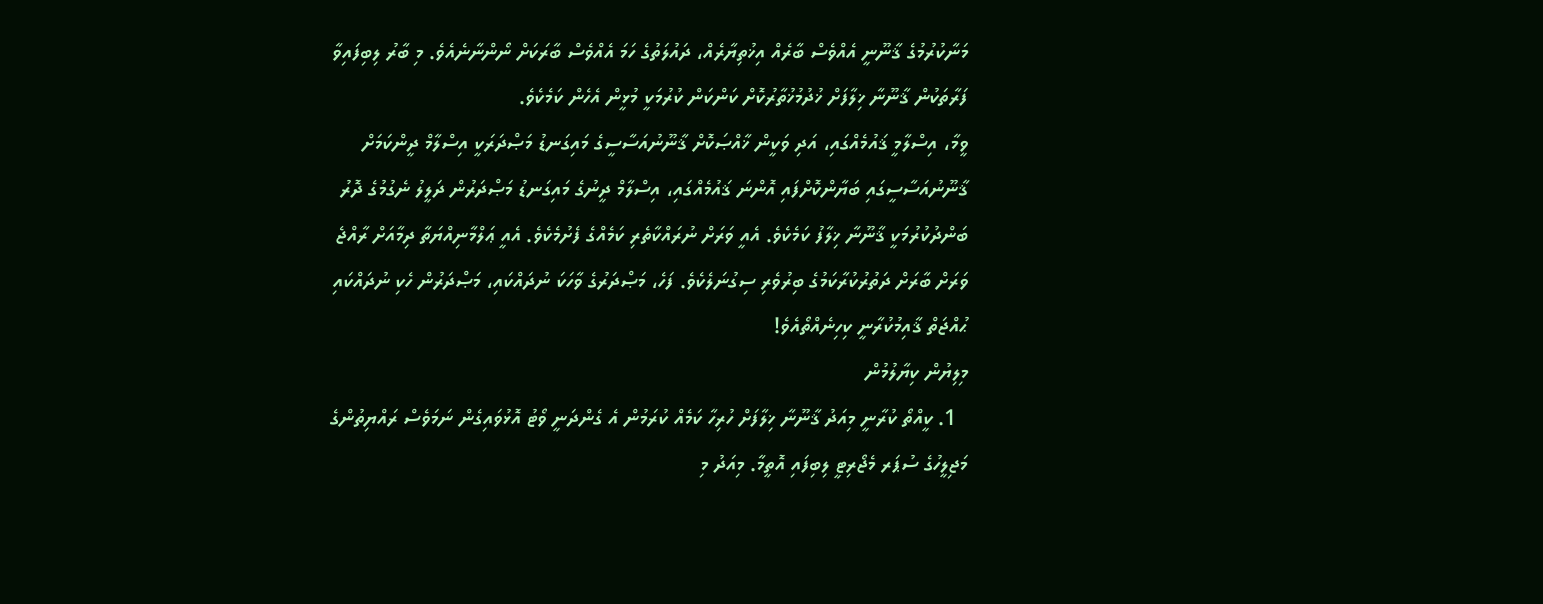މަނާކުރުމުގެ ޤާނޫނީ އެއްވެސް ބާރެއް އިޚުތިޔާރެއް، ދައުލަތުގެ ހަމަ އެއްވެސް ބާރަކަށް ނޯންނާނެއެވެ. މި ބާރު ލިބިފައިވާ ފަރާތަކުން ޤާނޫނާ ޚިލާފަށް ޚުދުމުޚުތާރުކޮށް ކަންކަން ކުރުމަކީ މުޅީން އެހެން ކަމެކެވެ.
ވީމާ، އިސްލާމީ ޤައުމެއްގައި، އަދި ވަކީން ޚާއްޞަކޮށް ޤާނޫނުއަސާސީގެ މައިގަނޑު މަޞްދަރަކީ އިސްލާމް ދީންކަމަށް ޤާނޫނުއަސާސީގައި ބަޔާންކޮށްފައި އޮންނަ ޤައުމެއްގައި، އިސްލާމް ދީނުގެ މައިގަނޑު މަޞްދަރުން ދަލީލު ނެގުމުގެ ދޮރު ބަންދުކުރުމަކީ ޤާނޫނާ ޚިލާފު ކަމެކެވެ. އެއީ ވަރަށް ނުރައްކާތެރި ކަމެއްގެ ފެށުމެކެވެ. އެއީ ޢަލްމާނިއްޔަތާ ދިމާއަށް ރާއްޖެ ވަރަށް ބާރަށް ދަތުރުކުރާކަމުގެ ބިރުވެރި ސިގުނަލެކެވެ. ފަހެ، މަޞްދަރުގެ ވާހަކަ ނުދައްކައި، މަޞްދަރުން ހެކި ނުދައްކައި ޙުއްޖަތް ޤާއިމުކުރާނީ ކިހިނެއްތޯއެވެ!
މިލިޔުން ކިޔާލުމުން
  1. ކީއްތޯ ކުރާނީ މިއަދު ޤާނޫނާ ޚިލާފަށް ހުރިހާ ކަމެއް ކުރަމުން އެ ގެންދަނީ ވޯޓު އޮޅުވައިގެން ނަމަވެސް ރައްޔިތުންގެ މަޖިލީހުގެ ސުޕަރ މެޖޯރިޓީ ލިބިފައި އޮތީމާ. މިއަދު މި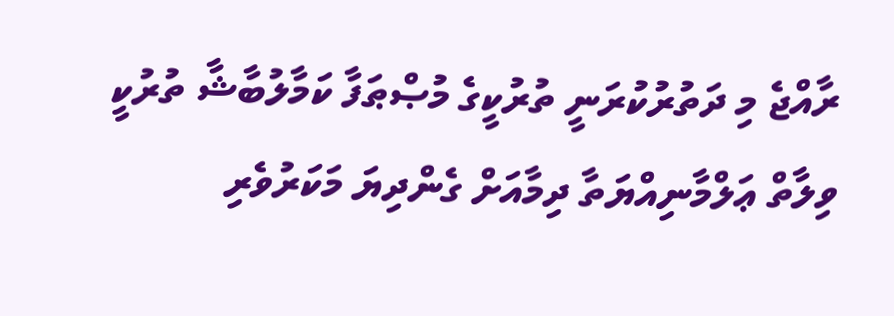ރާއްޖެ މި ދަތުރުކުރަނީ ތުރުކީގެ މުޞްޠަފާ ކަމާލުބާޝާ ތުރުކީ ވިލާތް ޢަލްމާނިއްޔަތާ ދިމާއަށް ގެންދިޔަ މަކަރުވެރި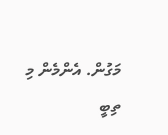މަގުން. އެންމެން މި ތިބީ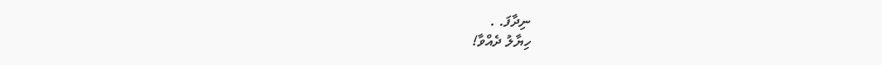ނިދާފަ. .
ހިޔާލު ދެއްވާ!